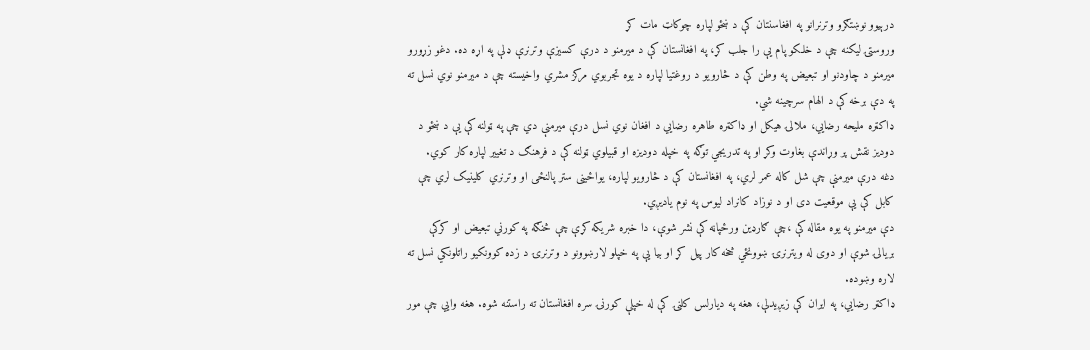درېیوو نوښتګرو وترنرانو په افغاسنتان کې د ښځو لپاره چوکاټ مات کړ
وروستۍ لیکنه چې د خلکو پام یې را جلب کړ، په افغانستان کې د میرمنو د درې کسیزې وترنرې ډلې په اړه ده. دغو زړورو میرمنو د چاودنو او تبعیض په وطن کې د څارویو د روغتیا لپاره د یوه تجربوي مرکز مشري واخیسته چې د میرمنو نوي نسل ته په دې برخه کې د الهام سرچینه شي.
ډاکټره ملیحه رضايي، ملالۍ هیکل او ډاکټره طاهره رضايي د افغان نوي نسل درې میرمنې دي چې په ټولنه کې یې د ښځو د دودیز نقش پر وړاندې بغاوت وکړ او په تدریجي توګه په خپله دودیزه او قبیلوي ټولنه کې د فرهنګ د تغییر لپاره کار کوي.
دغه درې میرمنې چې شل کاله عمر لري، په افغانستان کې د څارویو لپاره، یواځینی ستر پالنځی او وترنري کلینیک لري چې کابل کې یې موقعیت دی او د نوزاد کانراد لیوس په نوم یادیږي.
دې میرمنو په یوه مقاله کې ،چې ګارډین ورځپاڼه کې نشر شوې، دا خبره شریکه کړې چې څنګه په کورني تبعیض او کرکې بریالۍ شوې او دوی له ویترنرۍ ښوونځي څخه کار پیل کړ او بیا یې په خپلو لارښوونو د وترنرۍ د زده کوونکيو راتلونکي نسل ته لاره وښوده.
ډاکټر رضایي، په ایران کې زیږیدلې، هغه په دیارلس کلنۍ کې له خپلې کورنۍ سره افغانستان ته راستنه شوه. هغه وايي چې مور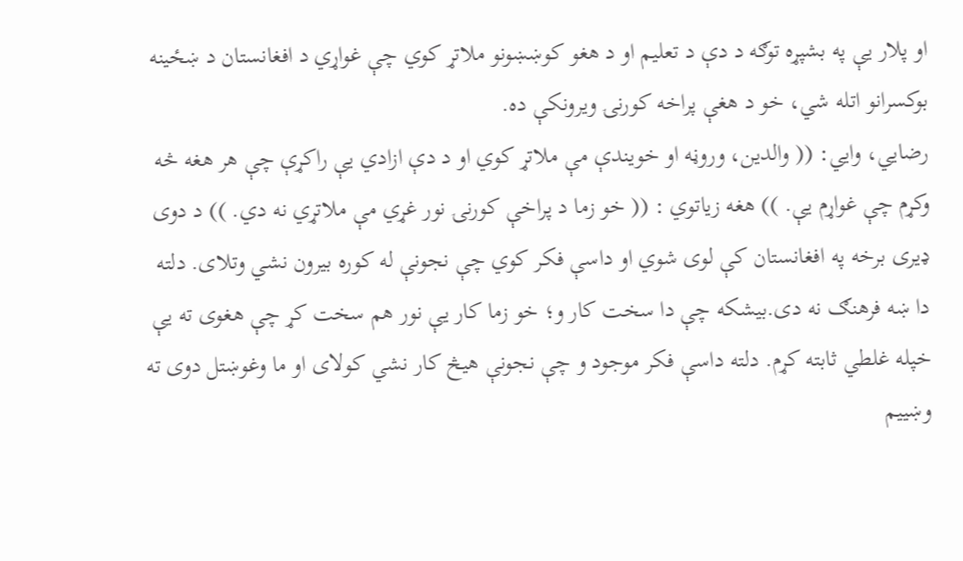او پلار یې په بشپړه توګه د دې د تعلیم او د هغو کوښښونو ملاتړ کوي چې غواړي د افغانستان د ښځینه بوکسرانو اتله شي، خو د هغې پراخه کورنۍ ویرونکې ده.
رضايي، وايي: (( والدین، وروڼه او خویندې مې ملاتړ کوي او د دې ازادي یې راکړې چې هر هغه څه وکړم چې غواړم یې. )) هغه زیاتوي : (( خو زما د پراخې کورنۍ نور غړي مې ملاتړي نه دي. )) د دوی ډیری برخه په افغانستان کې لوی شوي او داسې فکر کوي چې نجونې له کوره بیرون نشي وتلای. دلته دا ښه فرهنګ نه دی.بیشکه چې دا سخت کار و؛ خو زما کار یې نور هم سخت کړ چې هغوی ته یې خپله غلطي ثابته کړم. دلته داسې فکر موجود و چې نجونې هیڅ کار نشي کولای او ما وغوښتل دوی ته وښییم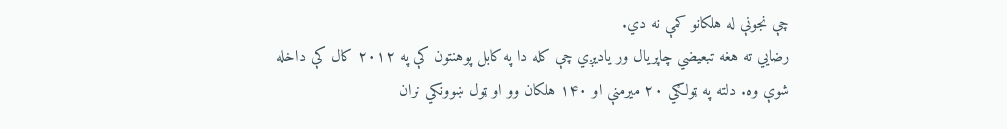چې نجونې له هلکانو کمې نه دي.
رضايي ته هغه تبعیضي چاپریال ور یادیږي چې کله دا په کابل پوهنتون کې په ۲۰۱۲ کال کې داخله شوې وه. دلته په ټولګي ۲۰ میرمنې او ۱۴۰ هلکان وو او ټول ښوونکي نران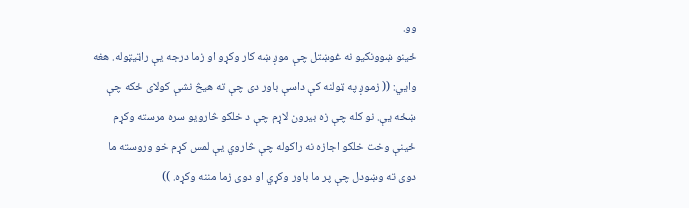وو.
ځینو ښوونکيو نه غوښتل چې موږ ښه کار وکړو او زما درجه یې راټیټوله. هغه وايي: (( زموږ په ټولنه کې داسې باور دی چې ته هیڅ نشې کولای ځکه چې ښځه یې. نو کله چې زه بیرون لاړم چې د خلکو څارویو سره مرسته وکړم ځینې وخت خلکو اجازه نه راکوله چې څاروي یې لمس کړم خو وروسته ما دوی ته وښودل چې پر ما باور وکړي او دوی زما مننه وکړه. ))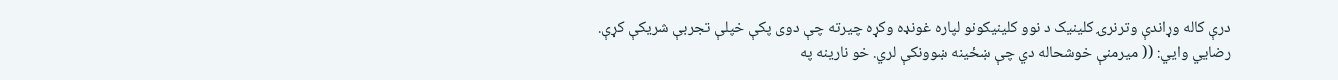درې کاله وړاندې وترنرۍ کلینیک د نوو کلینیکونو لپاره غونډه وکړه چیرته چې دوی پکې خپلې تجربې شریکې کړې.
رضايي وايي: (( میرمنې خوشحاله دي چې ښځینه ښوونکې لري. خو نارینه په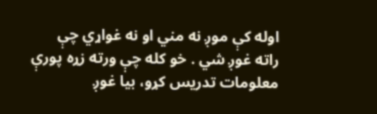اوله کې موږ نه مني او نه غواړي چې راته غوږ شي . خو کله چې ورته زړه پورې معلومات تدریس کړو، بیا غوږ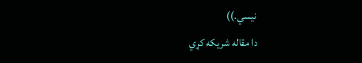نیسي.))
دا مقاله شریکه کړي